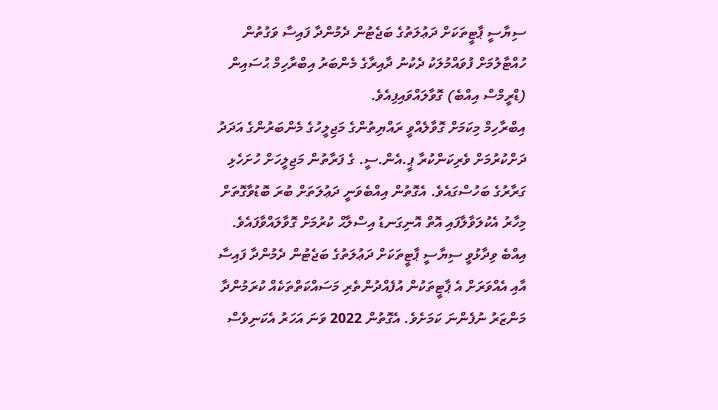ސިޔާސީ ޕާޓީތަކަށް ދަޢުލަތުގެ ބަޖެޓުން ދެމުންދާ ފައިސާ ވަގުތުން ހުއްޓާލުމަށް ފުވައްމުލަކު ދެކުނު ދާއިރާގެ މެންބަރު އިބްރާހިމް ޙުސައިން (ޑްރީމްސް އިއްބެ) ގޮވާލައްވައިފިއެވެ.
އިބްރާހިމް މިކަމަށް ގޮވާލެއްވީ ރައްޔިތުންގެ މަޖިލީހުގެ މެންބަރުންގެ އަދަދު ދަށްކުރުމަށް ވެރިކަންކުރާ ޕީ.އެން.ސީ. ގެ ފަރާތުން މަޖިލީހަށް ހުށަހެޅި ގަރާރުގެ ބަހުސްގައެވެ. އެގޮތުން އިއްބެވަނީ ދަޢުލަތަށް ބުރަ ބޮޑުވާގޮތަށް މިހާރު އެކުލަވާލާފައި އޮތް އޮނިގަނޑު އިސްލާޙް ކުރުމަށް ގޮވާލައްވާފައެވެ.
އިއްބެ ވިދާޅުވީ ސިޔާސީ ޕާޓީތަކަށް ދަޢުލަތުގެ ބަޖެޓުން ދެމުންދާ ފައިސާ އާއި އެއްވަރަށް އެ ޕާޓީތަކުން އުފެއްދުންތެރި މަސައްކަތްތަކެއް ކުރަމުންދާ މަންޒަރު ނުފެންނަ ކަމަށެވެ. އެގޮތުން 2022 ވަނަ އަހަރު އެކަނިވެސް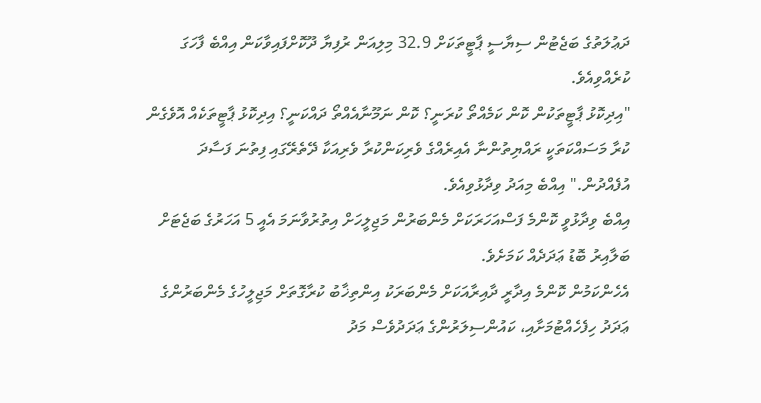ދަޢުލަތުގެ ބަޖެޓުން ސިޔާސީ ޕާޓީތަކަށް 32.9 މިލިއަން ރުފިޔާ ދޫކޮށްފައިވާކަން އިއްބެ ފާހަގަ ކުރެއްވިއެވެ.
"އިދިކޮޅު ޕާޓީތަކުން ކޮން ކަމެއްތޯ ކުރަނީ؟ ކޮން ނަމޫނާއެއްތޯ ދައްކަނީ؟ އިދިކޮޅު ޕާޓީތަކެއް އޮވެގެން ކުރާ މަސައްކަތަކީ ރައްޔިތުންނާ އެއިރެއްގެ ވެރިކަންކުރާ ވެރިއަކާ ދޭތެރޭގައި ފިތުނަ ފަސާދަ އުފެއްދުން." އިއްބެ މިއަދު ވިދާޅުވިއެވެ.
އިއްބެ ވިދާޅުވީ ކޮންމެ ފަސްއަހަރަކަށް މެންބަރުން މަޖިލީހަށް އިތުރުވާނަމަ އެއީ 5 އަހަރުގެ ބަޖެޓަށް ބަލާއިރު ބޮޑު ޢަދަދެއް ކަމަށެވެ.
އެހެންކަމުން ކޮންމެ އިދާރީ ދާއިރާއަކަށް މެންބަރަކު އިންތިޚާބު ކުރާގޮތަށް މަޖިލީހުގެ މެންބަރުންގެ ޢަދަދު ހިފެހެއްޓުމަށާއި، ކައުންސިލަރުންގެ ޢަދަދުވެސް މަދު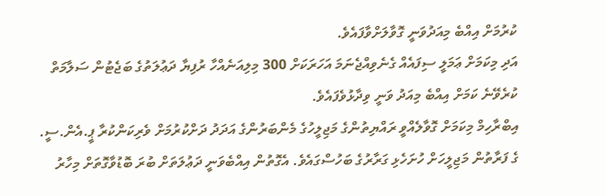ކުރުމަށް އިއްބެ މިއަދުވަނީ ގޮވާލަށްވާފައެވެ.
އަދި މިކަމަށް ޢަމަލީ ސިފައެއް ގެނެވިއްޖެނަމަ އަހަރަކަށް 300 މިލިއަނެއްހާ ރުފިޔާ ދަޢުލަތުގެ ބަޖެޓުން ސަލާމަތް ކުރެވޭނެ ކަމަށް އިއްބެ މިއަދު ވަނީ ވިދާޅުވެފައެވެ.
އިބްރާހިމް މިކަމަށް ގޮވާލެއްވީ ރައްޔިތުންގެ މަޖިލީހުގެ މެންބަރުންގެ އަދަދު ދަށްކުރުމަށް ވެރިކަންކުރާ ޕީ.އެން.ސީ. ގެ ފަރާތުން މަޖިލީހަށް ހުށަހެޅި ގަރާރުގެ ބަހުސްގައެވެ. އެގޮތުން އިއްބެވަނީ ދަޢުލަތަށް ބުރަ ބޮޑުވާގޮތަށް މިހާރު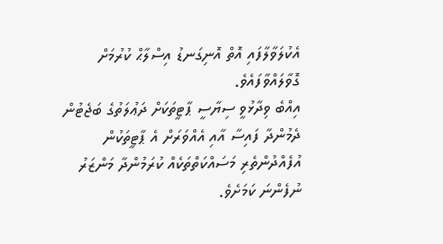އެކުލަވާލާފައި އޮތް އޮނިގަނޑު އިސްލާޙް ކުރުމަށް ގޮވާލައްވާފައެވެ.
އިއްބެ ވިދާޅުވީ ސިޔާސީ ޕާޓީތަކަށް ދަޢުލަތުގެ ބަޖެޓުން ދެމުންދާ ފައިސާ އާއި އެއްވަރަށް އެ ޕާޓީތަކުން އުފެއްދުންތެރި މަސައްކަތްތަކެއް ކުރަމުންދާ މަންޒަރު ނުފެންނަ ކަމަށެވެ.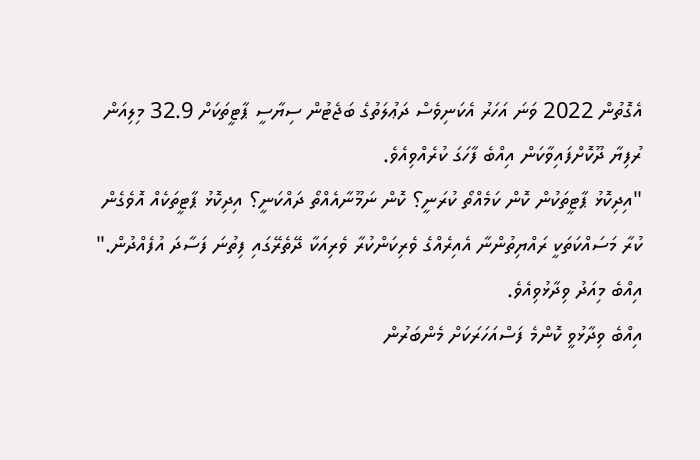އެގޮތުން 2022 ވަނަ އަހަރު އެކަނިވެސް ދަޢުލަތުގެ ބަޖެޓުން ސިޔާސީ ޕާޓީތަކަށް 32.9 މިލިއަން ރުފިޔާ ދޫކޮށްފައިވާކަން އިއްބެ ފާހަގަ ކުރެއްވިއެވެ.
"އިދިކޮޅު ޕާޓީތަކުން ކޮން ކަމެއްތޯ ކުރަނީ؟ ކޮން ނަމޫނާއެއްތޯ ދައްކަނީ؟ އިދިކޮޅު ޕާޓީތަކެއް އޮވެގެން ކުރާ މަސައްކަތަކީ ރައްޔިތުންނާ އެއިރެއްގެ ވެރިކަންކުރާ ވެރިއަކާ ދޭތެރޭގައި ފިތުނަ ފަސާދަ އުފެއްދުން." އިއްބެ މިއަދު ވިދާޅުވިއެވެ.
އިއްބެ ވިދާޅުވީ ކޮންމެ ފަސްއަހަރަކަށް މެންބަރުން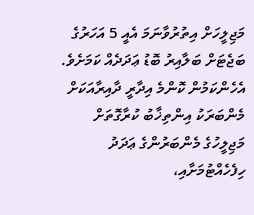މަޖިލީހަށް އިތުރުވާނަމަ އެއީ 5 އަހަރުގެ ބަޖެޓަށް ބަލާއިރު ބޮޑު ޢަދަދެއް ކަމަށެވެ.
އެހެންކަމުން ކޮންމެ އިދާރީ ދާއިރާއަކަށް މެންބަރަކު އިންތިޚާބު ކުރާގޮތަށް މަޖިލީހުގެ މެންބަރުންގެ ޢަދަދު ހިފެހެއްޓުމަށާއި،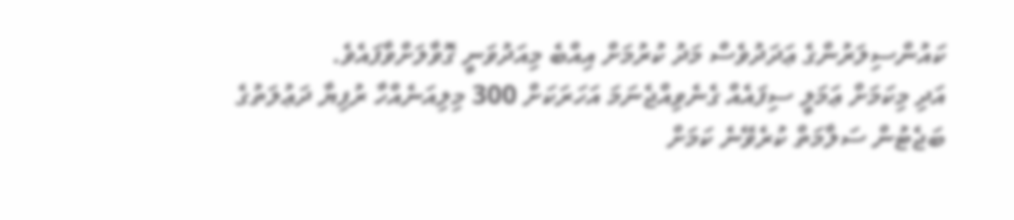ކައުންސިލަރުންގެ ޢަދަދުވެސް މަދު ކުރުމަށް އިއްބެ މިއަދުވަނީ ގޮވާލަށްވާފައެވެ.
އަދި މިކަމަށް ޢަމަލީ ސިފައެއް ގެނެވިއްޖެނަމަ އަހަރަކަށް 300 މިލިއަނެއްހާ ރުފިޔާ ދަޢުލަތުގެ ބަޖެޓުން ސަލާމަތް ކުރެވޭނެ ކަމަށް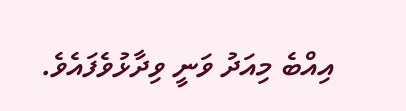އިއްބެ މިއަދު ވަނީ ވިދާޅުވެފައެވެ.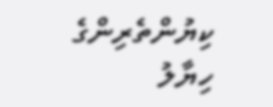ކިޔުންތެރިންގެ ހިޔާލު